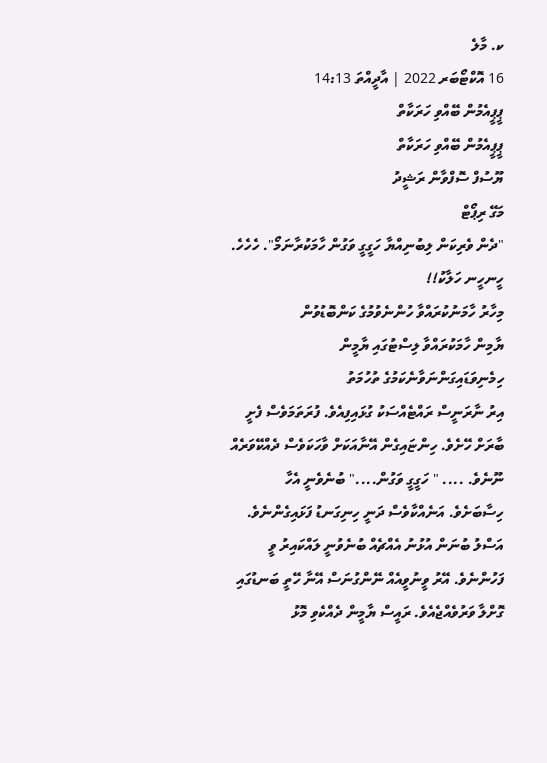ކ. މާލެ
16 އޮކްޓޯބަރ 2022 | އާދީއްތަ 14:13
ޕީޕީއެމުން ބޭއްވި ހަރަކާތް
ޕީޕީއެމުން ބޭއްވި ހަރަކާތް
ޔޫސުފް ސޮފްވާން ރަޝީދު
މަގޭ ރިޕޯޓް
"ދެން ވެރިކަން ލިބުނިއްޔާ ހަގީގީ ވަގުން ހާމަކުރާނަމޯ". ހެހެހެ. ހީނހީނ ހަލާކު!!
މިހާރު ހާމަނުކުރައްވާ ހުންނެވުމުގެ ކަންބޮޑުވުން
ޔާމިން ހާމަކުރައްވާ ލިސްޓުގައި ޔާމީން ހިމެނިވަޑައިގަންނަވާނެކަމުގެ ތުހުމަތު
އިރު ނާރަނީސް ރައްޓެއްސަކު ގުޅައިފިއެވެ. ފުރަތަމަވެސް ފެށީ ބާރަށް ހޭށެވެ. ހިންޏައިގެން އޭނާއަކަށް ވާހަކަވެސް ދެއްކޭވަރެއް ނޫނެވެ. .... " ހަގީގީ ވަގުން...." ބުނެވެނީ އެހާ ހިސާބަށެވެ. އަނެއްކާވެސް ދަނީ ހިނިގަނޑު ފަޅައިގެންނެވެ. އަސްލު ބުނަން އުޅުނު އެއްޗެއް ބުނެވުނީ ލައްކައިރު ވީ ފަހުންނެވެ. އޭރު ވީނުވީއެއް ނޭންގުނަސް އޭނާ ހޭތީ ބަނޑުގައި ގޮށްލާ ވަރުވެއްޖެއެވެ. ރައީސް ޔާމީން ދެއްކެވި މޮޅު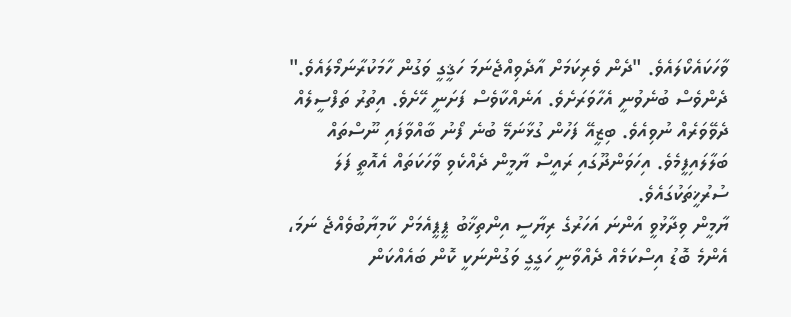ވާހަކައެކޯލައެވެ. "ދެން ވެރިކަމަށް އާދެވިއްޖެނަމަ ހަޤީގީ ވަގުން ހާމަކުރާނަމޯލައެވެ." ދެންވެސް ބުނެވުނީ އެހާވަރަށެވެ. އަނެއްކާވެސް ފަށަނީ ހޭށެވެ. އިތުރު ތަފްސީލެއް ދެވޭވަރެއް ނުވިއެވެ. ބިޒީއޭ ފަހުން ގުޅާނަމޭ ބުނެ ފޯނު ބާއްވާފައި ނޫސްތައް ބަލާލައިފީމެވެ. އިހަވަންދޫގައި ރައީސް ޔާމީން ދެއްކެވި ވާހަކަތައް އެއޮތީ ފަލަ ސުރުޚީތަކުގައެވެ.
ޔާމީން ވިދާޅުވީ އަންނަ އަހަރުގެ ރިޔާސީ އިންތިޚާބު ޕީޕީއެމަށް ކާމިޔާބުވެއްޖެ ނަމަ، އެންމެ ބޮޑު އިސްކަމެއް ދެއްވާނީ ހަގީގީ ވަގުންނަކީ ކޮން ބައެއްކަން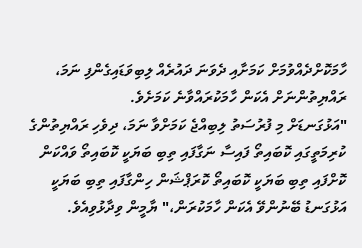ހާމަކޮށްދެއްވުމަށް ކަމަށާއި ދެވަނަ ދައުރެއް ލިބިވަޑައިގެންފި ނަމަ، ރައްޔިތުންނަށް އެކަން ހާމަކުރައްވާނެ ކަމަށެވެ.
"އަޅުގަނޑަށް މި ފުރުސަތު ލިބިއްޖެ ކަމަށްވާ ނަމަ، ދިވެހި ރައްޔިތުންގެ ކުރިމަތީގައި ކޮބައިތޯ ފައިސާ ނަގާފައި ތިބި ބަޔަކީ ކޮބައިތޯ ވައްކަން ކޮށްފައި ތިބި ބަޔަކީ ކޮބައިތޯ ކޮރަޕްޝަން ހިންގާފައި ތިބި ބަޔަކީ އަޅުގަނޑު ބޭނުންވޭ އެކަން ހާމަކުރަން،" ޔާމީން ވިދާޅުވިއެވެ.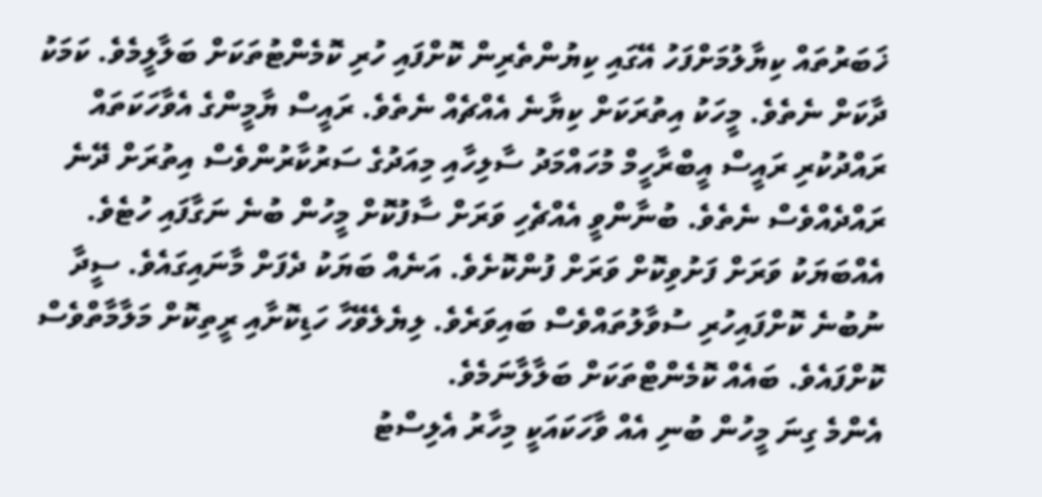ޚަބަރުތައް ކިޔާލުމަށްފަހު އޭގައި ކިޔުންތެރިން ކޮށްފައި ހުރި ކޮމެންޓުތަކަށް ބަލާލީމެވެ. ކަމަކު ދާކަށް ނެތެވެ. މީހަކު އިތުރަކަށް ކިޔާނެ އެއްޗެއް ނެތެވެ. ރައީސް ޔާމީންގެ އެވާހަކަތައް ރައްދުކުރި ރައީސް އީބްރާހީމް މުހައްމަދު ސާލިހާއި މިއަދުގެ ސަރުކާރުންވެސް އިތުރަށް ދޭނެ ރައްދެއްވެސް ނެތެވެ. ބުނާންވީ އެއްޗެހި ވަރަށް ސާފުކޮށް މީހުން ބުނެ ނަގާފައި ހުޓެވެ. އެއްބަޔަކު ވަރަށް ފަށުވިކޮށް ވަރަށް ފުންކޮށެވެ. އަނެއް ބަޔަކު ދެފަށް މާނައިގައެވެ. ސީދާ ނުބުނެ ކޮށްފައިހުރި ސުވާލުތައްވެސް ބައިވަރެވެ. ލިޔެލެވޭހާ ހަޑިކޮށާއި ރީތިކޮށް މަލާމާތްވެސް ކޮށްފައެވެ. ބައެއް ކޮމެންޓްތަކަށް ބަލާލާނަމެވެ.
އެންމެ ގިނަ މީހުން ބުނި އެއް ވާހަކައަކީ މިހާރު އެލިސްޓު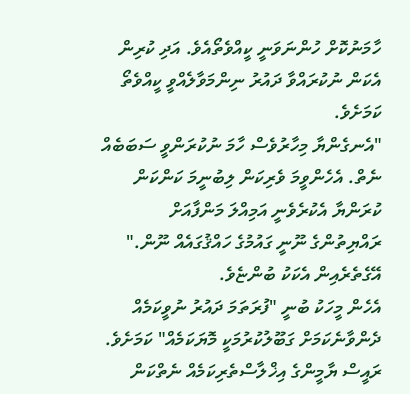ހާމަނުކޮށް ހުންނަވަނީ ކީއްވެތޯއެވެ. އަދި ކުރިން އެކަން ނުކުރައްވާ ދައުރު ނިންމަވާލެއްވީ ކީއްވެތޯ ކަމަށެވެ.
"އެނގެންޔާ މިހާރުވެސް ހާމަ ނުކުރަންވީ ސަބަބެއް ނެތް. އެހެންވީމަ ވެރިކަން ލިބުނީމަ ކަންކަން ކުރަންޔާ އެކުރެވެނީ އަމިއްލަ މަންފާއަށް ރައްޔިތުންގެ ނޫނީ ގައުމުގެ ހައްޤުގައެއް ނޫން." އޭގެތެރެއިން އެކަކު ބުންޏެވެ.
އެހެން މީހަކު ބުނީ "ފުރަތަމަ ދައުރު ނުވީކަމެއް ދެންވާނެކަމަށް ގަބޫލުކުރުމަކީ މޮޔަކަމެއް" ކަމަށެވެ.
ރައީސް ޔާމީންގެ އިޚްލާސްތެރިކަމެއް ނެތްކަން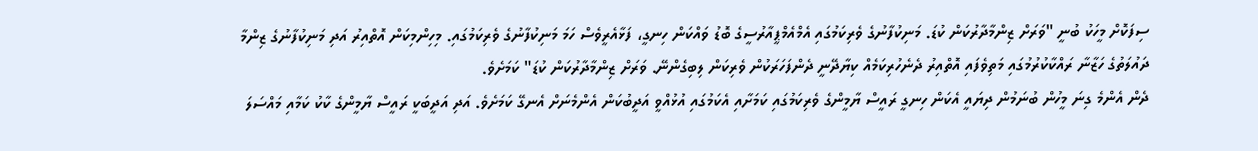ސިފަކޮށް މީހަކު ބުނީ "ވަރަށް ޒިންމާދާރުކަން ކުޑަ. މަނިކުފާނުގެ ވެރިކަމުގައި އެމްއެމްޕީއާރުސީގެ ބޮޑު ވައްކަން ހިނގީ، ފަޅާއެރީވެސް ހަމަ މަނިކުފާނުގެ ވެރިކަމުގައި. މިހިންމިކަން އޮތްއިރު އަދި މަނިކުފާނުގެ ޒިންމާ ދައުލަތުގެ ހަޒާނާ ރައްކާކުރުމުގައި މަތިވެފައި އޮތްއިރު ދެނެހުރިކަމެއް ކިޔާދޭނީ ދެންފަހަރަކުން ވެރިކަން ލިބިގެންނޭ. ވަރަށް ޒިންމާދާރުކަން ކުޑަ" ކަމަށެވެ.
ދެން އެންމެ ގިނަ މީހުން ބުނަމުން ދިޔައީ އެކަން ހިނގީ ރައީސް ޔާމީންގެ ވެރިކަމުގައި ކަމަށާއި އެކަމުގައި އުޅުއްވީ އަދީބުކަން އެންމެނަށް އެނގޭ ކަމަށެވެ. އަދި އަދީބަކީ ރައީސް ޔާމީންގެ ކާކު ކަމާއި މައްސަލަ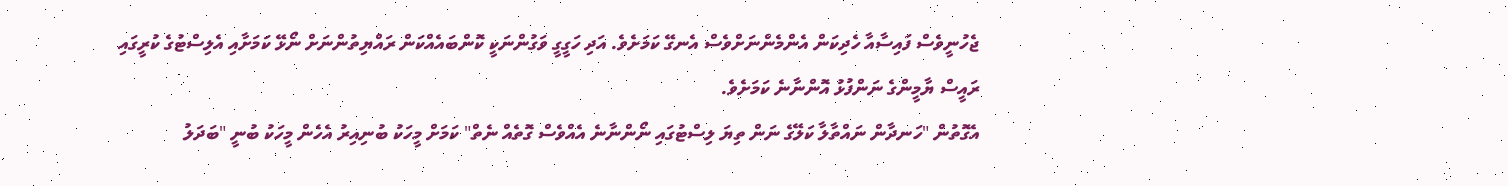ޖެހުނީވެސް ފައިސާއާ ހެދިކަން އެންމެންނަށްވެސް އެނގޭ ކަމަށެވެ. އަދި ހަގީގީ ވަގުންނަކީ ކޮންބައެއްކަން ރައްޔިތުންނަށް ނޯޅޭ ކަމަށާއި އެލިސްޓުގެ ކުރީގައި ރައީސް ޔާމީންގެ ނަންފުޅު އޮންނާނެ ކަމަށެވެ.
އެގޮތުން "ހަނދާން ނައްތާލާ ކަލޭގެ ނަން ތިޔަ ލިސްޓުގައި ނޯންނާނެ އެއްވެސް ގޮތެއް ނެތް" ކަމަށް މީހަކު ބުނިއިރު އެހެން މީހަކު ބުނީ "ބަދަލު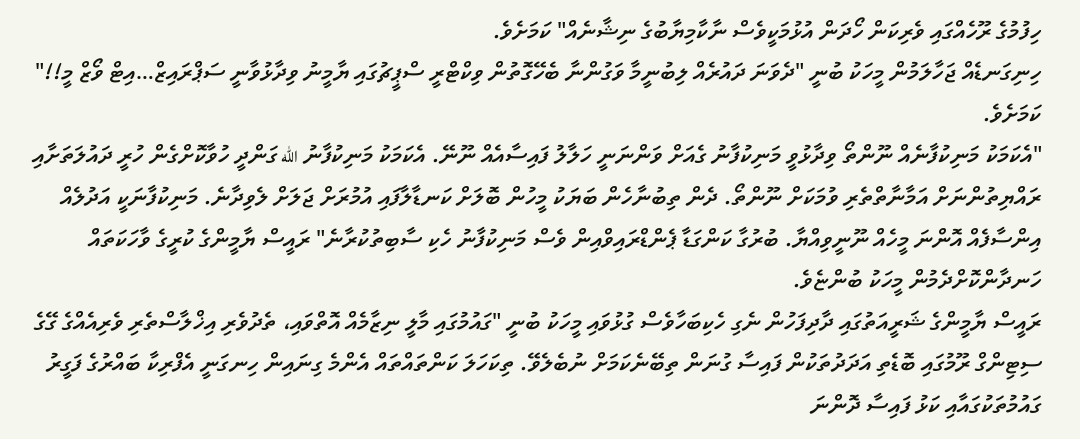ހިފުމުގެ ރޫހެއްގައި ވެރިކަން ހޯދަން އުޅުމަކީވެސް ނާކާމިޔާބުގެ ނިޝާނެއް" ކަމަށެވެ.
ހިނިގަނޑެއް ޖަހާލަމުން މީހަކު ބުނީ "ދެވަނަ ދައުރެއް ލިބުނީމާ ވަގުންނާ ބެހޭގޮތުން ވިކްޓްރީ ސްޕީޗުގައި ޔާމީނު ވިދާޅުވާނީ ސަޕްރައިޒް…އިޓް ވޯޒް މީ!!" ކަމަށެވެ.
"އެކަމަކު މަނިކުފާނެއް ނޫންތޯ ވިދާޅުވީ މަނިކުފާނު ގެއަށް ވަންނަނީ ހަލާލު ފައިސާއެއް ނޫނޭ. އެކަމަކު މަނިކުފާނު الله ގަންދީ ހުވާކޮށްގެން ހުރީ ދައުލަތަށާއި ރައްޔިތުންނަށް އަމާނާތްތެރި ވުމަކަށް ނޫންތޯ. ދެން ތިބުނާހެން ބަޔަކު މީހުން ބޮލަށް ކަނޑާލާފައި އުމުރަށް ޖަލަށް ލެވިދާނެ. މަނިކުފާނަކީ އަދުލެއް އިންސާފެއް އޮންނަ މީހެއް ނޫނީވިއްޔާ. ބުރުގާ ކަންގަޑާ ޕެންޑްރައިވްއިން ވެސް މަނިކުފާނު ހެކި ސާބިތުކުރާނެ" ރައީސް ޔާމީންގެ ކުރީގެ ވާހަކަތައް ހަނދާންކޮށްދެމުން މީހަކު ބުންޏެވެ.
ރައީސް ޔާމީންގެ ޝަރީއަތުގައި ދާދިފަހުން ނެގި ހެކިބަހާވެސް ގުޅުވައި މީހަކު ބުނީ "ގައުމުގައި މާލީ ނިޒާމެއް އޮތްވައި، ތެދުވެރި އިޚްލާސްތެރި ވެރިއެއްގެ ގޭގެ ސިޓިންގް ރޫމުގައި ބޮޑެތި އަދަދުތަކުން ފައިސާ ގުނަން ތިބޭނެކަމަށް ނުބެލެވޭ. ތިކަހަލަ ކަންތައްތައް އެންމެ ގިނައިން ހިނގަނީ އެފްރިކާ ބައްރުގެ ފަގީރު ގައުމުތަކުގައާއި ކަޅު ފައިސާ ދޮންނަ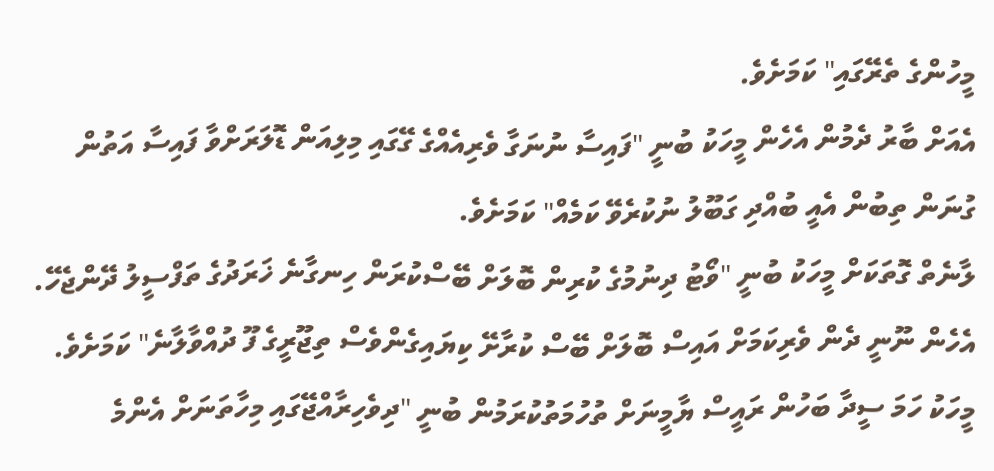މީހުންގެ ތެރޭގައި" ކަމަށެވެ.
އެއަށް ބާރު ދެމުން އެހެން މީހަކު ބުނީ "ފައިސާ ނުނަގާ ވެރިއެއްގެ ގޭގައި މިލިއަން ޑޮލަރަށްވާ ފައިސާ އަތުން ގުނަން ތިބުން އެއީ ބުއްދި ގަބޫލު ނުކުރެވޭ ކަމެއް" ކަމަށެވެ.
ލާނެތް ގޮތަކަށް މީހަކު ބުނީ "ވޯޓު ދިނުމުގެ ކުރިން ބޮލަށް ބޭސްކުރަން ހިނގާނެ ޚަރަދުގެ ތަފްސީލު ދޭންޖެހޭ. އެހެން ނޫނީ ދެން ވެރިކަމަށް އައިސް ބޮލަށް ބޭސް ކުރާށޭ ކިޔައިގެންވެސް ތިޖޫރީގެ ފޫ ދުއްވާލާނެ" ކަމަށެވެ.
މީހަކު ހަމަ ސީދާ ބަހުން ރައީސް ޔާމީނަށް ތުހުމަތުކުރަމުން ބުނީ "ދިވެހިރާއްޖޭގައި މިހާތަނަށް އެންމެ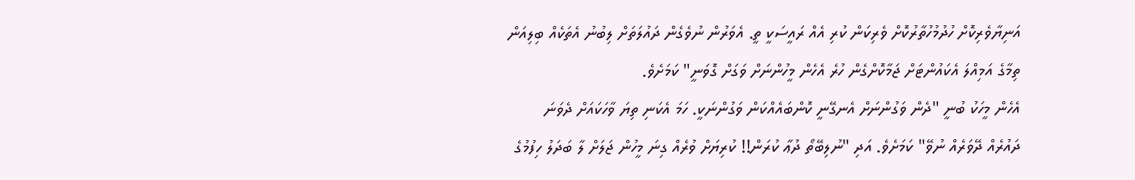އަނިޔާވެރިކޮށް ހުދުމުހުތާރުކޮށް ވެރިކަން ކުރި އެއް ރައީސަކީ ތީ. އެވަރުން ނުވެގެން ދައުލަތަށް ލިބުނު އެތަކެއް ބިލިއަން ތިމާގެ އަމިއްލަ އެކައުންޓަށް ޖަމާކޮށްގެން ހުރެ އެހެން މީހުންނަށް ވަގަށް ގޮވަނީ" ކަމަށެވެ.
އެހެން މީހަކު ބުނީ "ދެން ވަގުންނަށް އެނގޭނީ ކޮންބައެއްކަން ވަގުންނަކީ. ހަމަ އެކަނި ތިޔަ ވާހަކައަށް ދެވަނަ ދައުރެއް ދޭވަރެއް ނުވޭ" ކަމަށެވެ. އަދި "ނުލިބޭތޯ ދުޢާ ކުރަން!! ކުރިޔަށް ވުރެއް ގިނަ މީހުން ޖަލަށް ލާ ބަދަލު ހިފުމުގެ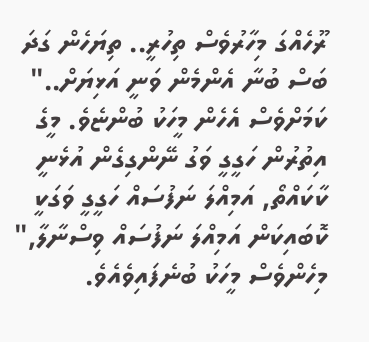ރޫހެއްގަ މިހާރުވެސް ތިހުރީ.. ތިޔަހެން ގަދަ ބަސް ބުނާ އެންމެން ވަނީ އަޅިޔަށް.." ކަމަށްވެސް އެހެން މީހަކު ބުންޏެވެ. މީގެ އިތުރުން ހަގީގީ ވަގު ނޭންގިގެން އުޅެނީ ކާކައްތޯ, އަމިއްލަ ނަފުސައް ހަގީގީ ވަގަކީ ކޮބައިކަން އަމިއްލަ ނަފުސައް ވިސްނާލާ," މިހެންވެސް މީހަކު ބުނެފައިވެއެވެ.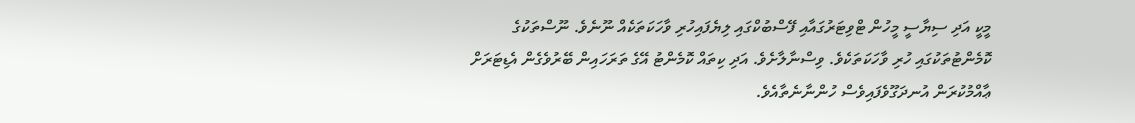މީކީ އަދި ސިޔާސީ މީހުން ޓްވިޓަރުގައާއި ފޭސްބުކްގައި ލިޔެފައިހުރި ވާހަކަތަކެއް ނޫނެވެ. ނޫސްތަކުގެ ކޮމެންޓުތަކުގައި ހުރި ވާހަކަތަކެވެ. ވިސްނާލާށެވެ. އަދި ކިތައް ކޮމެންޓު އޭގެ ތަރަހައިން ބޭރުވެގެން އެޑިޓަރަށް ޢާއްމުކުރަން އުނދަގޫވެފައިވެސް ހުންނާނެތާއެވެ.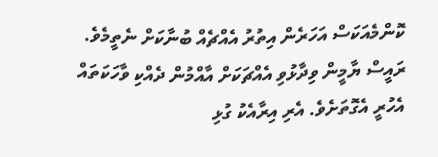ކޮންމެއަކަސް އަހަރެން އިތުރު އެއްޗެއް ބުނާކަށް ނެތީމެވެ. ރައީސް ޔާމީން ވިދާޅުވި އެއްޗަކަށް އާއްމުން ދެއްކި ވާހަކަތައް އެހުރީ އެގޮތަށެވެ. އެރި އިރާއެކު ގުޅި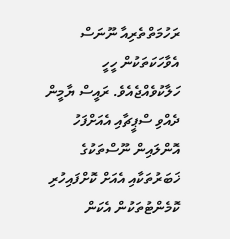ރަހުމަތްތެރިއާ ނޫނަސް އެވާހަކަތަކުން ހީހީ ހަލާކުވެއްޖެއެވެ. ރައީސް ޔާމީން ދެއްވި ސްޕީޗާއި އެއަށްފަހު އޮންލައިން ނޫސްތަކުގެ ޚަބަރުތަކާއި އެއަށް ކޮށްފައިހުރި ކޮމެންޓުތަކުން އެކަން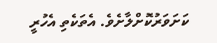ކަށަވަރުކޮށްލާށެވެ. އެތަކެތި އެހުރީ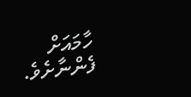ހާމައަށް ފެންނާށެވެ.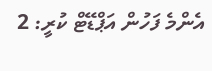އެންމެ ފަހުން އަޕްޑޭޓް ކުރީ: 2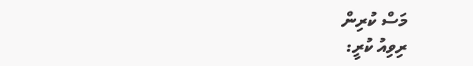މަސް ކުރިން
ރިވިއު ކުރީ: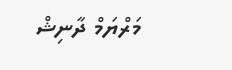މަރްޔަމް ދާނިޝް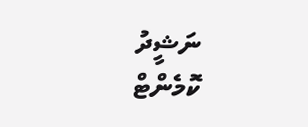ނަޝީދު
ކޮމެންޓް